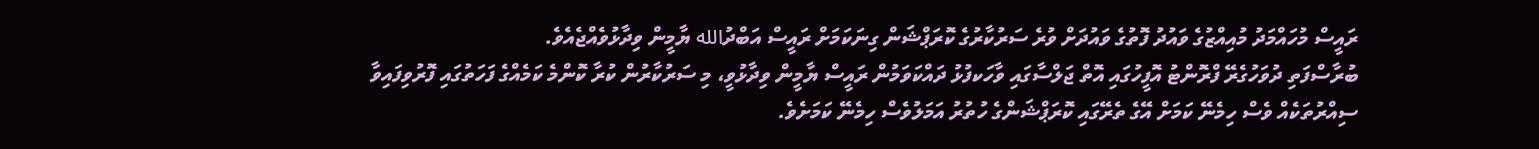ރައީސް މުހައްމަދު މުއިއްޒުގެ ވައުދު ފޮތުގެ ވައުދަށް ވުރެ ސަރުކާރުގެ ކޮރަޕްޝަން ގިނަކަމަށް ރައީސް އަބްދުالله ޔާމީން ވިދާޅުވެއްޖެއެވެ.
ބުރާސްފަތި ދުވަހުގެރޭ ފްރޮންޓު އޮފީހުގައި އޮތް ޖަލްސާގައި ވާހަކފުޅު ދައްކަވަމުން ރައީސް ޔާމީން ވިދާޅުވީ، މި ސަރުކާރުން ކުރާ ކޮންމެ ކަމެއްގެ ފަހަތުގައި ފޮރުވިފައިވާ ސިއްރުތަކެއް ވެސް ހިމެނޭ ކަމަށް އޭގެ ތެރޭގައި ކޮރަޕްޝަންގެ ހުތުރު އަމަލުވެސް ހިމެނޭ ކަމަށެވެ.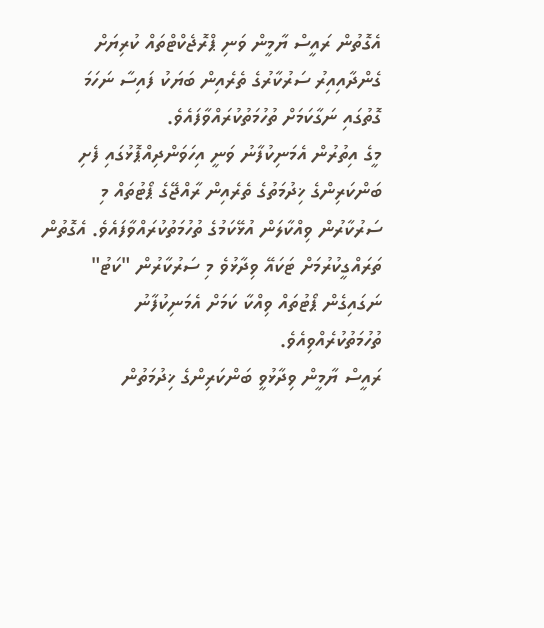އެގޮތުން ރައީސް ޔާމީން ވަނި ޕްރޮޖެކްޓްތައް ކުރިޔަށް ގެންދާއިއިރު ސަރުކާރުގެ ތެރެއިން ބަޔަކު ފައިސާ ނަހަމަ ގޮތުގައި ނަގާކަމަށް ތުހުމަތުކުރައްވާފައެވެ.
މީގެ އިތުރުން އެމަނިކުފާނު ވަނީ އިހަވަންދިއްޕޮޅުގައި ފެށި ބަންކަރިންގެ ޚިދުމަތުގެ ތެރެއިން ރާއްޖޭގެ ޕޯޓުތައް މި ސަރުކާރުން ވިއްކާލަން އުޅޭކަމުގެ ތުހުމަތުކުރައްވާފައެވެ. އެގޮތުން ތަރައްގީކުރުމަށް ޓަކައޭ ވިދާޅުވެ މި ސަރުކާރުން "ކަޓު" ނަގައިގެން ޕޯޓުތައް ވިއްކާ ކަމަށް އެމަނިކުފާނު ތުހުމަތުކުރެއްވިއެވެ.
ރައީސް ޔާމީން ވިދާޅުވީ ބަންކަރިންގެ ޚިދުމަތުން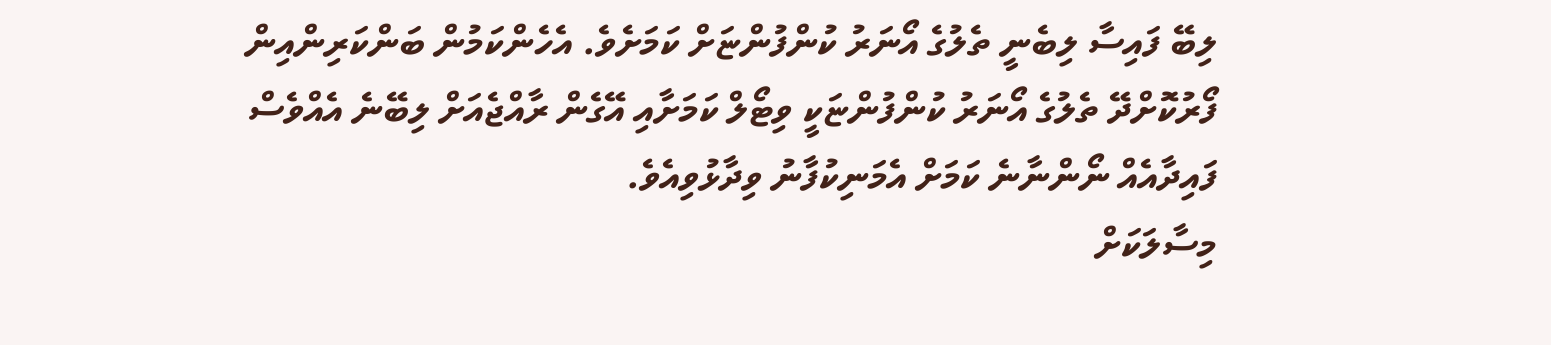ލިބޭ ފައިސާ ލިބެނީ ތެލުގެ އޯނަރު ކުންފުންޏަށް ކަމަށެވެ. އެހެންކަމުން ބަންކަރިންއިން ފޯރުކޮށްދޭ ތެލުގެ އޯނަރު ކުންފުންޏަކީ ވިޓޯލް ކަމަށާއި އޭގެން ރާއްޖެއަށް ލިބޭނެ އެއްވެސް ފައިދާއެއް ނޯންނާނެ ކަމަށް އެމަނިކުފާނު ވިދާޅުވިއެވެ.
މިސާލަކަށް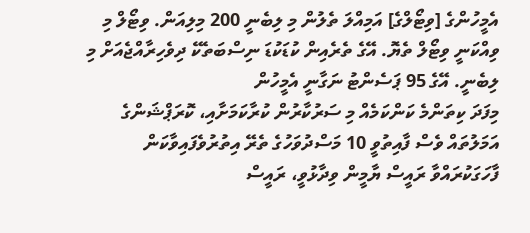އެމީހުންގެ [ވިޓޯލްގެ] އަމިއްލަ ތެލުން މި ލިބެނީ 200 މިލިއަން. ވިޓޯލް މި ވިއްކަނީ ވިޓޯލް ތެޔޮ. އޭގެ ތެރެއިން ކުޑަކުޑަ ނިސްބަތެކޭ ދިވެހިރާއްޖެއަށް މި ލިބެނީ. އޭގެ 95 ޕަސެންޓު ނަގާނީ އެމީހުން
މިފަދަ ކިތަންމެ ކަންކަމެއް މި ސަރުކާރުން ކުރާކަމަށާއި، ކޮރަޕްޝަންގެ އަމަލުތައް ވެސް ފާއިތުވީ 10 މަސްދުވަހުގެ ތެރޭ އިތުރުވެފައިވާކަން ފާހަގަކުރައްވާ ރައީސް ޔާމީން ވިދާޅުވީ، ރައީސް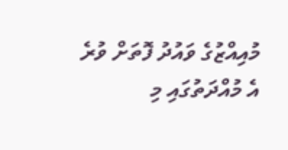މުއިއްޒުގެ ވައުދު ފޮތަށް ވުރެ އެ މުއްދަތުގައި މި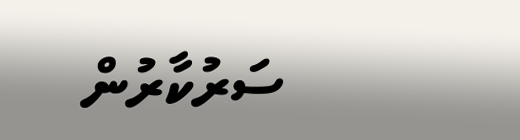ސަރުކާރުން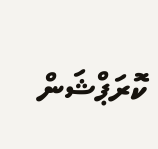ކޮރަޕްޝަން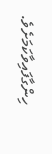ހިންގާފައިވާކަމަށެވެ.